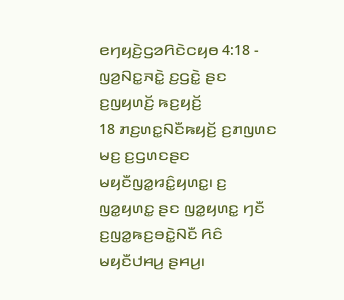ꤕꤚꤟꤢꤧ꤬ꤞꤤꤖꤢꤧꤍꤟꤥ 4:18 - ꤜꤤ꤬ꤡꤢ꤭ꤏꤢꤧ꤭ ꤢ꤬ꤞꤢꤧ꤭ ꤔꤢ ꤢ꤬ꤜꤟꤛꤢꤩ꤬ ꤒꤢ꤬ꤟꤢꤩ꤬
18 ꤊꤢ꤬ꤛꤢ꤭ꤡꤢꤪꤒꤟꤢꤩ꤬ ꤢ꤬ꤊꤜꤛꤢ ꤗꤢ꤬ ꤢ꤬ꤞꤛꤢꤔꤢ ꤗꤟꤢꤪꤜꤤ꤭ꤙꤢꤨ꤭ꤟꤛꤢ꤭꤯ ꤢ꤬ ꤜꤤ꤭ꤟꤛꤢ꤭ ꤔꤢ ꤜꤤ꤭ꤟꤛꤢ꤭ ꤚꤢꤪ ꤢ꤬ꤜꤤ꤭ꤒꤢ꤬ꤋꤢꤧ꤭ꤡꤢꤪ ꤖꤢꤨ ꤗꤟꤢꤪꤓꤌꤣ꤬ ꤔꤌꤣ꤬꤯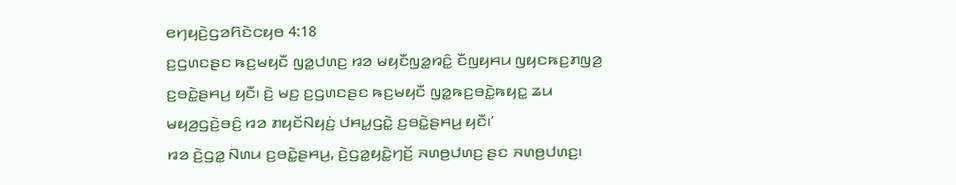ꤕꤚꤟꤢꤧ꤬ꤞꤤꤖꤢꤧꤍꤟꤥ 4:18
ꤢ꤬ꤞꤛꤢꤔꤢ ꤒꤢ꤬ꤗꤟꤢꤪ ꤜꤤ꤭ꤓꤛꤢ꤬ ꤙꤤ ꤗꤟꤢꤪꤜꤤ꤭ꤙꤢꤨ꤭ ꤢꤪꤜꤟꤌꤣ ꤜꤟꤢꤒꤢ꤬ꤊꤜꤤ꤬ ꤢ꤬ꤋꤢꤧ꤭ꤔꤌꤣ꤬ ꤟꤢꤪ꤯ ꤢꤧ꤬ ꤗꤢ꤬ ꤢ꤬ꤞꤛꤢꤔꤢ ꤒꤢ꤬ꤗꤟꤢꤪ ꤜꤤ꤭ꤒꤢ꤬ꤋꤢꤧ꤭ꤒꤟꤢ꤭ ꤘꤣ ꤗꤟꤤ꤬ꤞꤢꤧ꤬ꤋꤢꤨ꤬ ꤙꤤ ꤊꤟꤢꤩꤡꤟꤢꤦ꤬ ꤓꤌꤣ꤭ꤞꤢꤧ꤭ ꤢ꤬ꤋꤢꤧ꤭ꤔꤌꤣ꤬ ꤟꤢꤪ꤯’
ꤙꤤ ꤢꤧ꤬ꤞꤤ꤭ ꤡꤛꤣ ꤢ꤬ꤋꤢꤧ꤭ꤔꤌꤣ꤬, ꤢꤧ꤬ꤞꤤ꤭ꤟꤢꤧ꤭ꤚꤢꤩ꤬ ꤏꤛꤥ꤬ꤓꤛꤢ꤬ ꤔꤢ ꤏꤛꤥ꤬ꤓꤛꤢ꤬꤯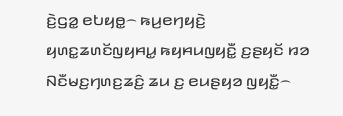ꤢꤧ꤬ꤞꤤ꤭ ꤕꤝꤟꤥ꤭꤮ ꤒꤣ꤬ꤕꤚꤟꤢꤧ꤬ ꤟꤛꤢ꤭ꤘꤛꤢꤩꤜꤟꤌꤣ꤭ ꤒꤟꤌꤣꤜꤟꤢꤪ꤭ ꤢ꤬ꤔꤟꤢꤩ ꤙꤤ ꤡꤢꤪꤗꤢ꤬ꤚꤛꤢ꤬ꤘꤢꤨ꤬ ꤘꤣ ꤢ꤬ ꤕꤣꤔꤟꤤ ꤜꤟꤢꤪ꤭꤮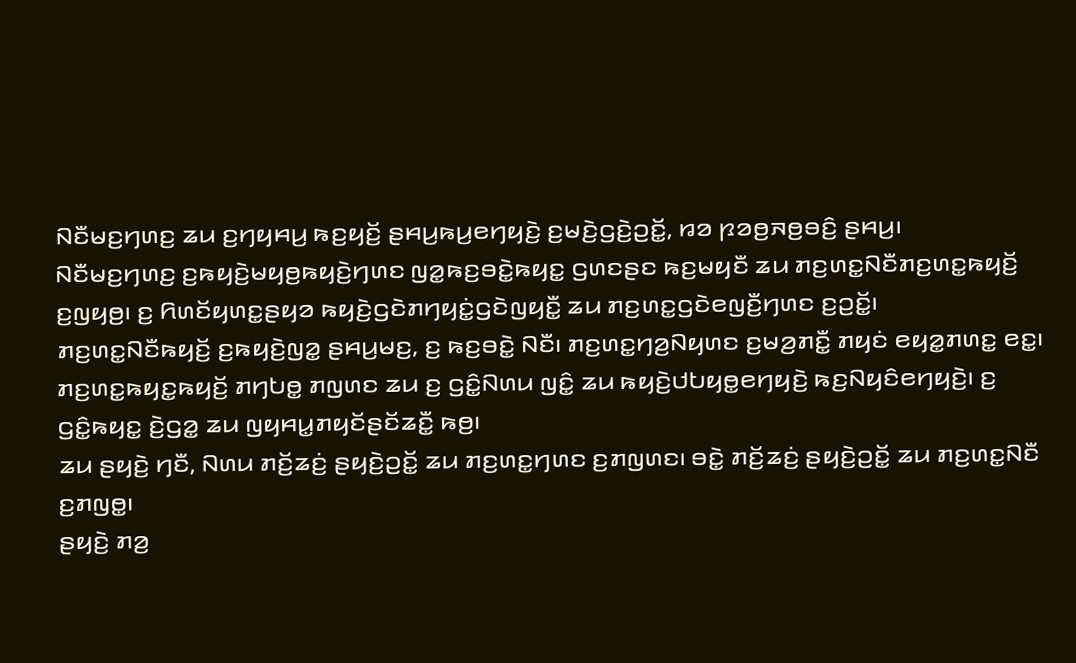ꤡꤢꤪꤗꤢ꤬ꤚꤛꤢ꤬ ꤘꤣ ꤢ꤬ꤚꤟꤌꤣ꤬ ꤒꤢ꤬ꤟꤢꤩ꤬ ꤔꤌꤣ꤬ꤒꤣ꤬ꤕꤚꤟꤢꤧ꤬ ꤢ꤬ꤗꤢꤧ꤬ꤞꤢꤧ꤬ꤑꤢꤩ꤭, ꤙꤤ ꤐꤤꤥ꤬ꤏꤥ꤬ꤋꤢꤨ꤬ ꤔꤌꤣ꤬꤯
ꤡꤢꤪꤗꤢ꤬ꤚꤛꤢ꤬ ꤢ꤬ꤒꤟꤢꤧ꤬ꤗꤟꤥ꤬ꤒꤟꤢꤧ꤬ꤚꤛꤢ ꤜꤤ꤭ꤒꤢ꤬ꤋꤢꤧ꤭ꤒꤟꤢ꤭ ꤞꤛꤢꤔꤢ ꤒꤢ꤬ꤗꤟꤢꤪ ꤘꤣ ꤊꤢ꤬ꤛꤢ꤭ꤡꤢꤪꤊꤢ꤬ꤛꤢ꤭ꤒꤟꤢꤩ꤬ ꤢ꤬ꤜꤟꤥ꤬꤯ ꤢ꤬ ꤖꤛꤢꤩꤟꤛꤢ꤭ꤔꤟꤤ ꤒꤟꤢꤧ꤬ꤞꤢꤧꤊꤚꤟꤢꤦ꤭ꤞꤢꤧꤜꤟꤢꤪ꤭ ꤘꤣ ꤊꤢ꤬ꤛꤢ꤭ꤞꤢꤧꤕꤜꤢꤪ꤬ꤚꤛꤢ ꤢ꤬ꤑꤢꤩ꤭꤯
ꤊꤢ꤬ꤛꤢ꤭ꤡꤢꤪꤒꤟꤢꤩ꤬ ꤢ꤬ꤒꤟꤢꤧ꤬ꤜꤤ꤭ ꤔꤌꤣ꤬ꤗꤢ꤬, ꤢ꤬ ꤒꤢ꤬ꤋꤢꤧ꤭ ꤡꤢꤪ꤯ ꤊꤢ꤬ꤛꤢ꤭ꤚꤤ꤬ꤡꤟꤛꤢ ꤢ꤬ꤗꤤ꤬ꤊꤢꤪ꤭ ꤊꤟꤢꤦ ꤕꤟꤤ꤭ꤊꤛꤢ꤭ ꤕꤢ꤭꤯
ꤊꤢ꤬ꤛꤢ꤭ꤒꤟꤢ꤭ꤒꤟꤢꤩ꤬ ꤊꤚꤝꤥ꤭ ꤊꤜꤛꤢ ꤘꤣ ꤢ꤬ ꤞꤢꤨ꤭ꤡꤛꤣ ꤜꤢꤨ꤭ ꤘꤣ ꤒꤟꤢꤧ꤬ꤓꤝꤟꤥ꤭ꤕꤚꤟꤢꤧ꤬ ꤒꤢ꤬ꤡꤟꤢꤨꤕꤚꤟꤢꤧ꤬꤯ ꤢ꤬ ꤞꤢꤨ꤭ꤒꤟꤢ꤭ ꤢꤧ꤬ꤞꤤ꤭ ꤘꤣ ꤜꤟꤌꤣ꤭ꤊꤟꤢꤩꤔꤢꤩꤘꤢꤪ꤭ ꤒꤥ꤬꤯
ꤘꤣ ꤔꤟꤢꤧ꤬ ꤚꤢꤪ, ꤡꤛꤣ ꤊꤢꤩ꤬ꤘꤢꤦ꤬ ꤔꤟꤢꤧ꤬ꤑꤢꤩ꤭ ꤘꤣ ꤊꤢ꤬ꤛꤢ꤭ꤚꤛꤢ ꤢ꤬ꤊꤜꤛꤢ꤯ ꤋꤢꤧ꤭ ꤊꤢꤩ꤬ꤘꤢꤦ꤬ ꤔꤟꤢꤧ꤬ꤑꤢꤩ꤭ ꤘꤣ ꤊꤢ꤬ꤛꤢ꤭ꤡꤢꤪ ꤢ꤬ꤊꤜꤥ꤭꤯
ꤔꤟꤢꤧ꤬ ꤊꤤ꤬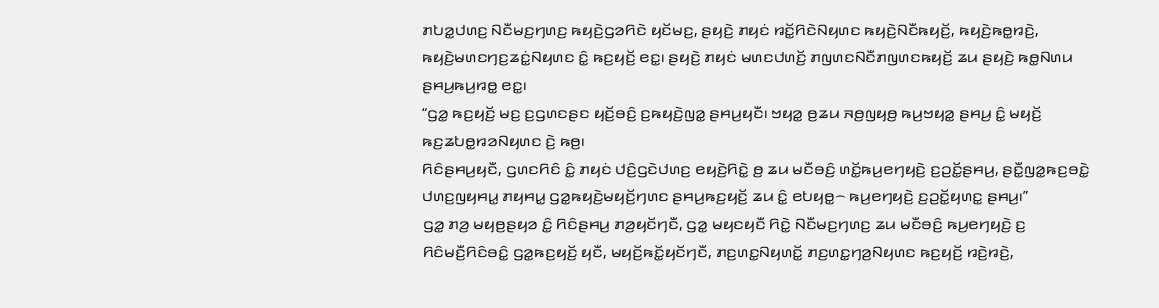ꤊꤝꤤ꤭ꤓꤛꤢ꤬ ꤡꤢꤪꤗꤢ꤬ꤚꤛꤢ꤬ ꤒꤟꤢꤧ꤬ꤞꤤꤖꤢꤧ ꤟꤢꤩꤗꤢ꤬, ꤔꤟꤢꤧ꤬ ꤊꤟꤢꤦ ꤙꤢꤩ꤭ꤖꤢꤧꤡꤟꤛꤢ ꤒꤟꤢꤧ꤬ꤡꤢꤪꤒꤟꤢꤩ꤬, ꤒꤟꤢꤧ꤬ꤒꤥ꤭ꤙꤢꤧ꤬, ꤒꤟꤢꤧ꤬ꤗꤛꤢꤚꤢ꤬ꤘꤢꤦ꤭ꤡꤟꤛꤢ ꤢꤨ꤭ ꤒꤢ꤬ꤟꤢꤩ꤬ ꤕꤢ꤭꤯ ꤔꤟꤢꤧ꤬ ꤊꤟꤢꤦ ꤗꤛꤢꤓꤛꤢꤩ꤬ ꤊꤜꤛꤢꤡꤢꤪꤊꤜꤛꤢꤒꤟꤢꤩ꤬ ꤘꤣ ꤔꤟꤢꤧ꤬ ꤒꤥ꤭ꤡꤛꤣ ꤔꤌꤣ꤬ꤒꤣ꤬ꤙꤥ꤭ ꤕꤢ꤭꤯
“ꤞꤤ꤭ ꤒꤢ꤬ꤟꤢꤩ꤬ ꤗꤢ꤬ ꤢ꤬ꤞꤛꤢꤔꤢ ꤟꤢꤩ꤬ꤋꤢꤨ꤬ ꤢ꤬ꤒꤟꤢꤧ꤬ꤜꤤ꤭ ꤔꤌꤣ꤬ꤟꤢꤪ꤯ ꤠꤟꤤ꤭ ꤥ꤬ꤘꤣ ꤏꤥ꤬ꤜꤟꤥ꤬ ꤒꤣ꤬ꤠꤟꤤ꤭ ꤔꤌꤣ꤬ ꤢꤨ꤭ ꤗꤟꤢꤩ꤬ ꤒꤢ꤬ꤘꤝꤥ꤭ꤙꤤꤡꤟꤛꤢ ꤢꤧ꤬ ꤒꤥ꤬꤯
ꤖꤢꤨꤔꤌꤣ꤬ꤟꤢꤪ, ꤞꤛꤢꤖꤢꤨ ꤢꤨ꤭ ꤊꤟꤢꤦ ꤓꤢꤨ꤬ꤞꤢꤧꤓꤛꤢ꤬ ꤕꤟꤢꤧ꤬ꤖꤢꤧ꤭ ꤥ꤬ ꤘꤣ ꤗꤢꤪꤋꤢꤨ꤬ ꤛꤢꤩ꤭ꤒꤣ꤬ꤕꤚꤟꤢꤧ꤬ ꤢ꤬ꤑꤢꤩ꤭ꤔꤌꤣ꤬, ꤔꤢꤪ꤭ꤜꤤ꤭ꤒꤢ꤬ꤋꤢꤧ꤭ ꤓꤛꤢ꤬ꤜꤟꤌꤣ꤭ ꤊꤟꤌꤣ꤭ ꤞꤤ꤭ꤒꤟꤢꤧ꤬ꤗꤟꤢꤩ꤬ꤚꤛꤢ ꤔꤌꤣ꤬ꤒꤢ꤬ꤟꤢꤩ꤬ ꤘꤣ ꤢꤨ꤭ ꤕꤝꤟꤥ꤭꤮ ꤒꤣ꤬ꤕꤚꤟꤢꤧ꤬ ꤢ꤬ꤑꤢꤩ꤭ꤟꤛꤢ꤭ ꤔꤌꤣ꤬꤯”
ꤞꤤ꤭ ꤊꤤ꤬ ꤗꤟꤥ꤬ꤔꤟꤤ ꤢꤨ꤭ ꤖꤢꤨꤔꤌꤣ꤬ ꤊꤤ꤬ꤟꤢꤩꤚꤢꤪ, ꤞꤤ꤭ ꤗꤟꤢꤟꤢꤪ ꤖꤢꤧ꤭ ꤡꤢꤪꤗꤢ꤬ꤚꤛꤢ꤬ ꤘꤣ ꤗꤢꤪꤋꤢꤨ꤬ ꤒꤣ꤬ꤕꤚꤟꤢꤧ꤬ ꤢ꤬ ꤖꤢꤨꤗꤢꤪ꤬ꤖꤢꤨꤋꤢꤨ꤭ ꤞꤤ꤭ꤒꤢ꤬ꤟꤢꤩ꤬ ꤟꤢꤪ, ꤗꤟꤢꤩ꤬ꤒꤢꤩ꤭ꤟꤢꤩꤚꤢꤪ, ꤊꤢ꤬ꤛꤢ꤭ꤡꤟꤛꤢꤩ꤭ ꤊꤢ꤬ꤛꤢ꤭ꤚꤤ꤬ꤡꤟꤛꤢ ꤒꤢ꤬ꤟꤢꤩ꤬ ꤙꤢꤧ꤬ꤙꤢꤧ꤬,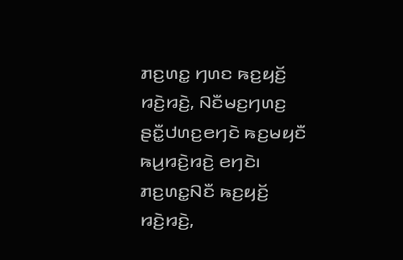ꤊꤢ꤬ꤛꤢ꤭ ꤚꤛꤢ ꤒꤢ꤬ꤟꤢꤩ꤬ ꤙꤢꤧ꤬ꤙꤢꤧ꤬, ꤡꤢꤪꤗꤢ꤬ꤚꤛꤢ꤬ ꤔꤢꤪ꤭ꤓꤛꤢ꤬ꤕꤚꤢꤧ ꤒꤢ꤬ꤗꤟꤢꤪ ꤒꤣ꤬ꤙꤢꤧ꤬ꤙꤢꤧ꤬ ꤕꤚꤢꤧ꤯ ꤊꤢ꤬ꤛꤢ꤭ꤡꤢꤪ ꤒꤢ꤬ꤟꤢꤩ꤬ ꤙꤢꤧ꤬ꤙꤢꤧ꤬,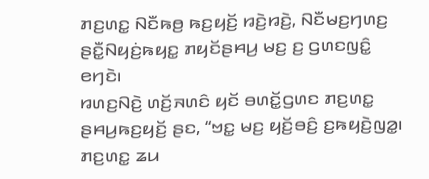ꤊꤢ꤬ꤛꤢ꤭ ꤡꤢꤪꤒꤥ꤬ ꤒꤢ꤬ꤟꤢꤩ꤬ ꤙꤢꤧ꤬ꤙꤢꤧ꤬, ꤡꤢꤪꤗꤢ꤬ꤚꤛꤢ꤬ ꤔꤢꤪ꤭ꤡꤟꤢꤦ꤬ꤒꤟꤢ꤭ ꤊꤟꤢꤩꤔꤌꤣ꤬ ꤗꤢ꤬ ꤢ꤬ ꤞꤛꤢꤜꤢꤨ꤭ ꤕꤚꤢꤧ꤯
ꤙꤛꤢ꤬ꤡꤢꤧ꤬ ꤛꤢꤩ꤬ꤏꤛꤢꤨ ꤟꤢꤩ ꤋꤛꤢꤩ꤭ꤞꤛꤢ ꤊꤢ꤬ꤛꤢ꤭ ꤔꤌꤣ꤬ꤒꤢ꤬ꤟꤢꤩ꤬ ꤔꤢ, “ꤠꤢ꤭ ꤗꤢ꤬ ꤟꤢꤩ꤬ꤋꤢꤨ꤬ ꤢ꤬ꤒꤟꤢꤧ꤬ꤜꤤ꤭꤯ ꤊꤢ꤬ꤛꤢ꤭ ꤘꤣ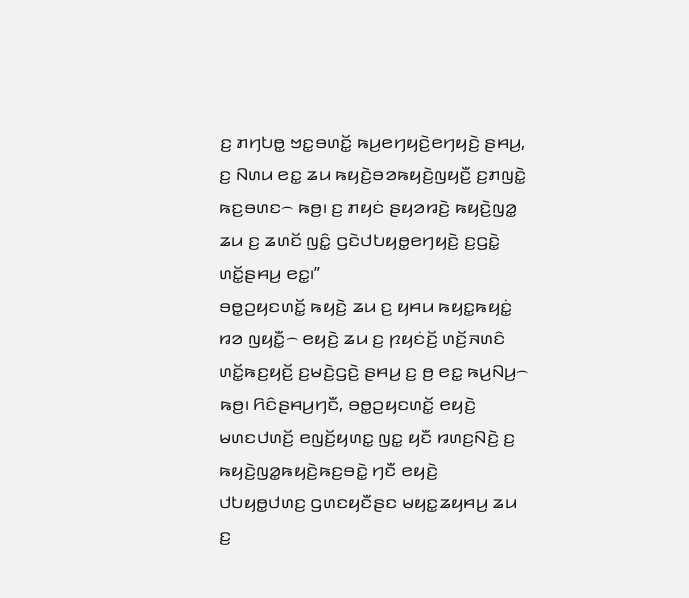ꤢ꤬ ꤊꤚꤝꤥ꤭ ꤠꤢ꤭ꤋꤛꤢꤩ꤭ ꤒꤣ꤬ꤕꤚꤟꤢꤧ꤬ꤕꤚꤟꤢꤧ꤬ ꤔꤌꤣ꤬, ꤢ꤬ ꤡꤛꤣ ꤕꤢ꤭ ꤘꤣ ꤒꤟꤢꤧ꤬ꤋꤤꤒꤟꤢꤧ꤬ꤜꤟꤢꤪ꤬ ꤢ꤬ꤊꤜꤢꤧ꤭ ꤒꤢ꤬ꤋꤛꤢ꤮ ꤒꤥ꤬꤯ ꤢ꤬ ꤊꤟꤢꤦ ꤔꤟꤤꤙꤢꤧ꤬ ꤒꤟꤢꤧ꤬ꤜꤤ꤭ ꤘꤣ ꤢ꤬ ꤘꤛꤢꤩ ꤜꤢꤨ꤭ ꤞꤢꤧꤓꤝꤟꤥ꤭ꤕꤚꤟꤢꤧ꤬ ꤢ꤬ꤞꤢꤧ꤭ ꤛꤢꤩ꤭ꤔꤌꤣ꤬ ꤕꤢ꤭꤯”
ꤋꤥ꤭ꤑꤟꤢꤛꤢꤩ꤭ ꤒꤟꤢꤧ꤬ ꤘꤣ ꤢ꤬ ꤟꤌꤣ ꤒꤟꤢ꤭ꤒꤟꤢꤦ꤭ ꤙꤤ ꤜꤟꤢꤪ꤭꤮ ꤕꤟꤢꤧ꤬ ꤘꤣ ꤢ꤬ ꤐꤟꤢꤦꤢꤩ꤬ ꤛꤢꤩ꤬ꤏꤛꤢꤨ ꤛꤢꤩ꤭ꤒꤢ꤬ꤟꤢꤩ꤬ ꤢ꤬ꤗꤢꤧ꤬ꤞꤢꤧ꤬ ꤔꤌꤣ꤬ ꤢ꤬ ꤥ꤬ ꤕꤢ꤭ ꤒꤣ꤬ꤡꤣ꤬꤮ ꤒꤥ꤬꤯ ꤖꤢꤨꤔꤌꤣ꤬ꤚꤢꤪ, ꤋꤥ꤭ꤑꤟꤢꤛꤢꤩ꤭ ꤕꤟꤢꤧ꤬ ꤗꤛꤢꤓꤛꤢꤩ꤬ ꤕꤜꤢꤩ꤬ꤟꤛꤢ꤭ ꤜꤢ꤭ ꤟꤢꤪ ꤙꤛꤢ꤬ꤡꤢꤧ꤬ ꤢ꤬ ꤒꤟꤢꤧ꤬ꤜꤤ꤭ꤒꤟꤢꤧ꤬ꤒꤢ꤬ꤋꤢꤧ꤭ ꤚꤢꤪ ꤕꤟꤢꤧ꤬ ꤓꤝꤟꤥ꤭ꤓꤛꤢ꤬ ꤞꤛꤢꤟꤢꤪꤔꤢ ꤗꤟꤢ꤭ꤘꤟꤌꤣ꤬ ꤘꤣ ꤢ꤬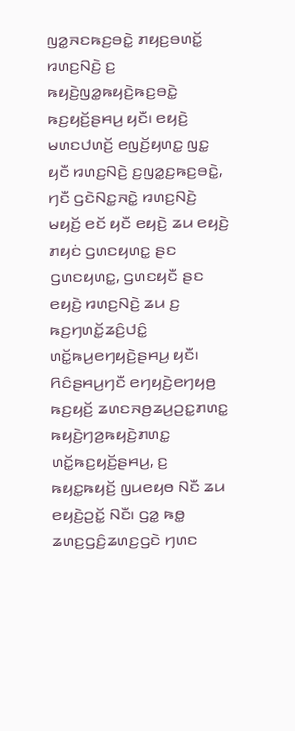ꤜꤤ꤭ꤏꤢꤒꤢ꤬ꤋꤢꤧ꤭ ꤊꤟꤢ꤬ꤋꤛꤢꤩ꤭ ꤙꤛꤢ꤬ꤡꤢꤧ꤬ ꤢ꤬ ꤒꤟꤢꤧ꤬ꤜꤤ꤭ꤒꤟꤢꤧ꤬ꤒꤢ꤬ꤋꤢꤧ꤭ ꤒꤢ꤬ꤟꤢꤩ꤬ꤔꤌꤣ꤬ ꤟꤢꤪ꤯ ꤕꤟꤢꤧ꤬ ꤗꤛꤢꤓꤛꤢꤩ꤬ ꤕꤜꤢꤩ꤬ꤟꤛꤢ꤭ ꤜꤢ꤭ ꤟꤢꤪ ꤙꤛꤢ꤬ꤡꤢꤧ꤬ ꤢ꤬ꤜꤤ꤭ꤢ꤬ꤒꤢ꤬ꤋꤢꤧ꤭, ꤚꤢꤪ ꤞꤢꤧꤡꤢ꤭ꤏꤢꤧ꤭ ꤙꤛꤢ꤬ꤡꤢꤧ꤬ ꤗꤟꤢꤩ꤬ ꤕꤢꤩ ꤟꤢꤪ ꤕꤟꤢꤧ꤬ ꤘꤣ ꤕꤟꤢꤧ꤬ ꤊꤟꤢꤦ ꤞꤛꤢꤟꤛꤢ꤭ ꤔꤢ ꤞꤛꤢꤟꤛꤢ꤭, ꤞꤛꤢꤟꤢꤪ ꤔꤢ ꤕꤟꤢꤧ꤬ ꤙꤛꤢ꤬ꤡꤢꤧ꤬ ꤘꤣ ꤢ꤬ ꤒꤢ꤬ꤚꤛꤢꤩ꤭ꤘꤢꤨ꤬ꤓꤢꤨ꤭ ꤛꤢꤩ꤭ꤒꤣ꤬ꤕꤚꤟꤢꤧ꤬ꤔꤌꤣ꤬ ꤟꤢꤪ꤯
ꤖꤢꤨꤔꤌꤣ꤬ꤚꤢꤪ ꤕꤚꤟꤢꤧ꤬ꤕꤚꤟꤥ꤬ ꤒꤢ꤬ꤟꤢꤩ꤬ ꤘꤛꤢꤏꤥ꤬ꤘꤣ꤬ꤑꤢ꤭ꤊꤛꤢ꤭ ꤒꤟꤢꤧ꤬ꤚꤤ꤬ꤒꤟꤢꤧ꤬ꤊꤛꤢ꤭ ꤛꤢꤩ꤭ꤒꤢ꤬ꤟꤢꤩ꤬ꤔꤌꤣ꤬, ꤢ꤬ ꤒꤟꤢ꤭ꤒꤟꤢꤩ꤬ ꤜꤣꤕꤟꤥ ꤡꤢꤪ ꤘꤣ ꤕꤟꤢꤧ꤬ꤑꤢꤩ꤭ ꤡꤢꤪ꤯ ꤞꤤ꤭ ꤒꤥ꤭ ꤘꤛꤢ꤬ꤞꤢꤨ꤬ꤘꤛꤢ꤬ꤞꤢꤧ ꤚꤛꤢ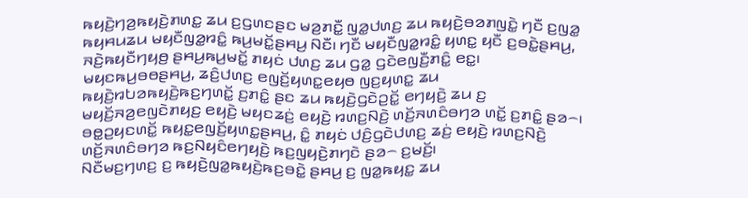ꤒꤟꤢꤧ꤬ꤚꤤ꤬ꤒꤟꤢꤧ꤬ꤊꤛꤢ꤭ ꤘꤣ ꤢ꤬ꤞꤛꤢꤔꤢ ꤗꤤ꤬ꤊꤢꤪ꤭ ꤜꤤ꤭ꤓꤛꤢ꤬ ꤘꤣ ꤒꤟꤢꤧ꤬ꤋꤤꤊꤜꤢꤧ꤭ ꤚꤢꤪ ꤢ꤬ꤜꤤ꤭ ꤒꤟꤌꤣꤘꤣ ꤗꤟꤢꤪꤜꤤ꤭ꤙꤢꤨ꤭ ꤒꤣ꤬ꤗꤢꤩ꤭ꤔꤌꤣ꤬ ꤡꤢꤪ꤯ ꤚꤢꤪ ꤗꤟꤢꤪꤜꤤ꤭ꤙꤢꤨ꤭ ꤟꤛꤢ꤭ ꤟꤢꤪ ꤢ꤬ꤋꤢꤧ꤭ꤔꤌꤣ꤬, ꤏꤢꤧ꤬ꤒꤟꤢꤪꤚꤟꤥ꤬ ꤔꤌꤣ꤬ꤒꤣ꤬ꤗꤢꤩ꤭ ꤊꤟꤢꤦ ꤓꤛꤢ꤬ ꤘꤣ ꤞꤤ꤭ ꤞꤢꤧꤕꤜꤢꤪ꤬ꤊꤢꤨ꤭ ꤕꤢ꤭꤯
ꤗꤟꤢꤒꤣ꤬ꤋꤥꤔꤌꤣ꤬, ꤘꤢꤨ꤬ꤓꤛꤢ꤬ ꤕꤜꤢꤩ꤬ꤟꤛꤢ꤭ꤕꤟꤥ ꤜꤢ꤬ꤟꤛꤢ꤭ ꤘꤣ ꤒꤟꤢꤧ꤬ꤙꤝꤤꤒꤟꤢꤧ꤬ꤒꤢ꤬ꤚꤛꤢꤩ꤭ ꤢ꤬ꤊꤢꤨ꤭ ꤔꤢ ꤘꤣ ꤒꤟꤢꤧ꤬ꤞꤢꤧꤑꤢꤩ꤭ ꤕꤚꤟꤢꤧ꤬ ꤘꤣ ꤢ꤬ ꤗꤟꤢꤩ꤬ꤏꤤ꤬ꤕꤜꤢꤧꤊꤟꤢ꤬ ꤕꤟꤢꤧ꤬ ꤗꤟꤢꤘꤢꤦ꤬ ꤕꤟꤢꤧ꤬ ꤙꤛꤢ꤬ꤡꤢꤧ꤬ ꤛꤢꤩ꤬ꤏꤛꤢꤨꤋꤚꤤ ꤛꤢꤩ꤭ ꤢ꤬ꤊꤢꤨ꤭ ꤔꤤ꤮꤯ ꤋꤥ꤭ꤑꤟꤢꤛꤢꤩ꤭ ꤒꤟꤢ꤭ꤕꤜꤢꤩ꤬ꤟꤛꤢ꤭ꤔꤌꤣ꤬, ꤢꤨ꤭ ꤊꤟꤢꤦ ꤓꤢꤨ꤬ꤞꤢꤧꤓꤛꤢ꤬ ꤘꤢꤦ꤬ ꤕꤟꤢꤧ꤬ ꤙꤛꤢ꤬ꤡꤢꤧ꤬ ꤛꤢꤩ꤬ꤏꤛꤢꤨꤋꤚꤤ ꤒꤢ꤬ꤡꤟꤢꤨꤕꤚꤟꤢꤧ꤬ ꤒꤢ꤬ꤜꤟꤢꤧ꤬ꤊꤚꤢꤧ ꤔꤤ꤮ ꤢ꤬ꤗꤢꤩ꤬꤯
ꤡꤢꤪꤗꤢ꤬ꤚꤛꤢ꤬ ꤢ꤬ ꤒꤟꤢꤧ꤬ꤜꤤ꤭ꤒꤟꤢꤧ꤬ꤒꤢ꤬ꤋꤢꤧ꤭ ꤔꤌꤣ꤬ ꤢ꤬ ꤜꤤ꤭ꤒꤟꤢ꤭ ꤘꤣ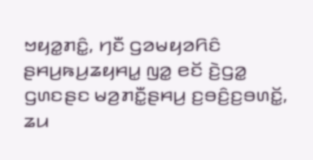ꤠꤟꤤ꤭ꤊꤢꤨ꤭, ꤚꤢꤪ ꤞꤤꤗꤟꤤꤖꤢꤨ ꤔꤌꤣ꤬ꤒꤣ꤬ꤘꤟꤌꤣ꤭ ꤜꤤ꤭ ꤕꤢꤩ ꤢꤧ꤬ꤞꤤ꤭ ꤞꤛꤢꤔꤢ ꤗꤤ꤬ꤊꤢꤪ꤭ꤔꤌꤣ꤬ ꤢ꤬ꤋꤢꤨ꤬ꤢ꤬ꤋꤛꤢꤩ꤭, ꤘꤣ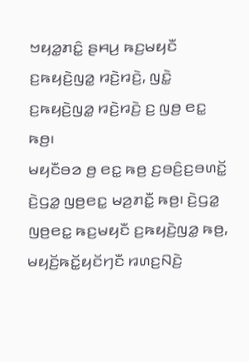ꤠꤟꤤ꤭ꤊꤢꤨ꤭ ꤔꤌꤣ꤬ ꤒꤢ꤬ꤗꤟꤢꤪ ꤢ꤬ꤒꤟꤢꤧ꤬ꤜꤤ꤭ ꤙꤢꤧ꤬ꤙꤢꤧ꤬, ꤜꤢꤧ꤭ ꤢ꤬ꤒꤟꤢꤧ꤬ꤜꤤ꤭ ꤙꤢꤧ꤬ꤙꤢꤧ꤬ ꤢ꤬ ꤜꤥ꤬ ꤕꤢ꤭ ꤒꤥ꤬꤯
ꤗꤟꤢꤪꤋꤤ ꤥ꤬ ꤕꤢ꤭ ꤒꤥ꤬ ꤢ꤬ꤋꤢꤨ꤬ꤢ꤬ꤋꤛꤢꤩ꤭ ꤢꤧ꤬ꤞꤤ꤭ ꤜꤥ꤬ꤕꤢ꤭ ꤗꤤ꤬ꤊꤢꤪ꤭ ꤒꤥ꤬꤯ ꤢꤧ꤬ꤞꤤ꤭ ꤜꤥ꤬ꤕꤢ꤭ ꤒꤢ꤬ꤗꤟꤢꤪ ꤢ꤬ꤒꤟꤢꤧ꤬ꤜꤤ꤭ ꤒꤥ꤬, ꤗꤟꤢꤩ꤬ꤒꤢꤩ꤭ꤟꤢꤩꤚꤢꤪ ꤙꤛꤢ꤬ꤡꤢꤧ꤬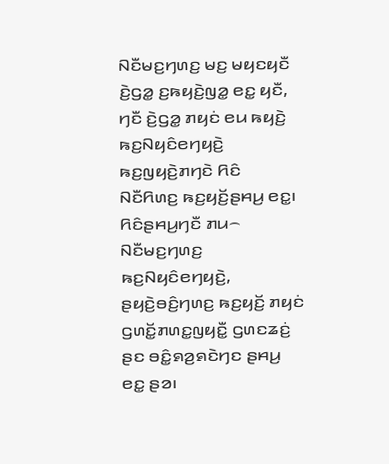ꤡꤢꤪꤗꤢ꤬ꤚꤛꤢ꤬ ꤗꤢ꤬ ꤗꤟꤢꤟꤢꤪ ꤢꤧ꤬ꤞꤤ꤭ ꤢ꤬ꤒꤟꤢꤧ꤬ꤜꤤ꤭ ꤕꤢ꤭ ꤟꤢꤪ, ꤚꤢꤪ ꤢꤧ꤬ꤞꤤ꤭ ꤊꤟꤢꤦ ꤕꤣ ꤒꤟꤢꤧ꤬ ꤒꤢ꤬ꤡꤟꤢꤨꤕꤚꤟꤢꤧ꤬ ꤒꤢ꤬ꤜꤟꤢꤧ꤬ꤊꤚꤢꤧ ꤖꤢꤨ ꤡꤢꤪꤖꤛꤢ꤬ ꤒꤢ꤬ꤟꤢꤩ꤬ꤔꤌꤣ꤬ ꤕꤢ꤭꤯
ꤖꤢꤨꤔꤌꤣ꤬ꤚꤢꤪ ꤊꤣ꤮ ꤡꤢꤪꤗꤢ꤬ꤚꤛꤢ꤬ ꤒꤢ꤬ꤡꤟꤢꤨꤕꤚꤟꤢꤧ꤬, ꤔꤟꤢꤧ꤬ꤋꤢꤨ꤬ꤚꤛꤢ꤬ ꤒꤢ꤬ꤟꤢꤩ꤬ ꤊꤟꤢꤦ ꤞꤛꤢꤩ꤭ꤊꤛꤢ꤭ꤜꤟꤢꤪ꤭ ꤞꤛꤢꤘꤢꤦ꤬ ꤔꤢ ꤋꤢꤨ꤭ꤎꤤ꤬ꤎꤢꤧꤚꤢ ꤔꤌꤣ꤬ ꤕꤢ꤭ ꤔꤤ꤯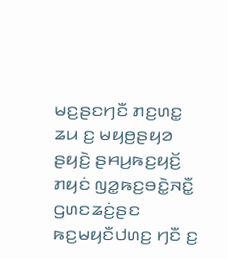ꤗꤢ꤬ꤔꤢꤚꤢꤪ ꤊꤢ꤬ꤛꤢ꤭ ꤘꤣ ꤢ꤬ ꤗꤟꤥ꤬ꤔꤟꤤ ꤔꤟꤢꤧ꤬ ꤔꤌꤣ꤬ꤒꤢ꤬ꤟꤢꤩ꤬ ꤊꤟꤢꤦ ꤜꤤ꤭ꤒꤢ꤬ꤋꤢꤧ꤭ꤏꤢꤪ꤭ ꤞꤛꤢꤘꤢꤦ꤬ꤔꤢ ꤒꤢ꤬ꤗꤟꤢꤪꤓꤛꤢ꤬ ꤚꤢꤪ ꤢ꤬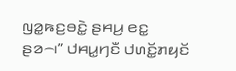ꤜꤤ꤭ꤒꤢ꤬ꤋꤢꤧ꤭ ꤔꤌꤣ꤬ ꤕꤢ꤭ ꤔꤤ꤮꤯” ꤓꤌꤣ꤭ꤚꤢꤪ ꤓꤛꤢꤩ꤭ꤊꤟꤢꤩ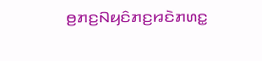ꤥ꤬ꤊꤢ꤬ꤡꤟꤢꤨꤊꤢ꤬ꤙꤢꤧꤊꤛꤢ꤭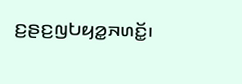ꤢ꤬ꤔꤢ꤬ꤜꤝꤟꤤ꤭ꤏꤛꤢꤩ꤭꤯